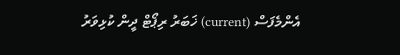އެންމެފަސް (current) ޚަބަރު ރިޕޯޓް ދީން ކުޅިވަރު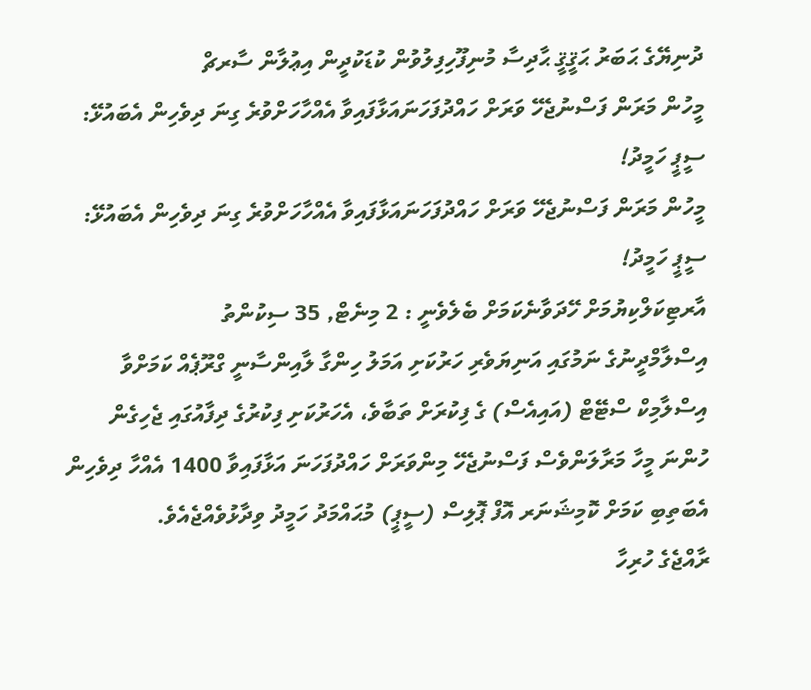ދުނިޔޭގެ ޙަބަރު ޙަޤީޤީ ޙާދިސާ މުނިފޫހިފިލުވުން ކުޑަކުދީން އިޢުލާން ސާރޗް
މީހުން މަރަން ފަސްނުޖެހޭ ވަރަށް ހައްދުފަހަނައަޅާފައިވާ އެއްހާހަށްވުރެ ގިނަ ދިވެހިން އެބައުޅޭ: ސީޕީ ހަމީދު!
މީހުން މަރަން ފަސްނުޖެހޭ ވަރަށް ހައްދުފަހަނައަޅާފައިވާ އެއްހާހަށްވުރެ ގިނަ ދިވެހިން އެބައުޅޭ: ސީޕީ ހަމީދު!
އާރޓިކަލްކިޔުމަށް ހޭދަވާނެކަމަށް ބެލެވެނީ : 2 މިނެޓް, 35 ސިކުންތު
އިސްލާމްދީނުގެ ނަމުގައި އަނިޔަވެރި ހަރުކަށި އަމަލު ހިންގާ ލާއިންސާނީ ގްރޫޕެއް ކަމަށްވާ އިސްލާމިކް ސްޓޭޓް (އައިއެސް) ގެ ފިކުރަށް ތަބާވެ، އެހަރުކަށި ފިކުރުގެ ދިފާއުގައި ޖެހިގެން ހުންނަ މީހާ މަރާލަންވެސް ފަސްނުޖެހޭ މިންވަރަށް ހައްދުފަހަނަ އަޅާފައިވާ 1400 އެއްހާ ދިވެހިން އެބަތިބި ކަމަށް ކޮމިޝަނަރ އޮފް ޕޮލިސް (ސީޕީ) މުޙައްމަދު ހަމީދު ވިދާޅުވެއްޖެއެވެ.
ރާއްޖެގެ ހުރިހާ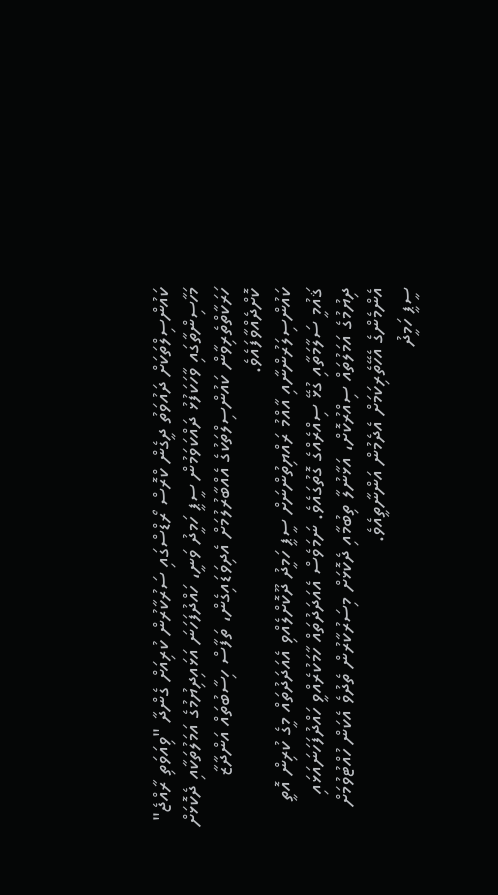ކައުންސިލްތަކަށް ދައުވަތު ދީގެން ކްރޮސް ރޯޑްސްގައި ސަރުކާރުން ކުރިއަށް ގެންދާ "ވިއަވަތި ރާއްޖެ" މަހާސިންތާގައި ވާހަކަފުޅު ދައްކަވަމުން ސީޕީ ހަމީދު ވަނީ، ހައްދުފަހަނަ އަޅައިދިޔުމުގެ އަމަލުތަކާއި ދެކޮޅަށް ހަރަކާތްތެރިވާން ކައުންސިލްތަކުގެ އެއްބާރުލުމަށް އެދިވަޑައިގެން، ތަފާސް ހިސާބުތައް އަންދާޒާ ކޮށްދެއްވާފައެވެ.
ކައުންސިލަރުންނާއި އާއްމު ރައްޔިތުންނަށް ސީޕީ ހަމީދު ދޫކޮށްލެއްވި އެއަދަދުތައް މީގެ ކުރިން އޮތީ ޤައުމީ ސަލާމަތާއި ގުޅޭ ސިއްރެއްގެ ގޮތުގައެވެ. ނަމަވެސް އެއަދަދުތައް ހާމަކުރެއްވީ ހައްދުފަހަނައަޅައި ދިޔުމުގެ އަމަލުތައް ސިއްރުކޮށް، އަޅާނުލާ ތިބުމާއި ދެކޮޅަށް މިސަރުކާރުން ތެދުވެ އެކަން ހުއްޓުވުމަށް އެންމެންގެ އެހޭތެރިކަމަށް އެދެމުން އަންނާތީއެވެ.
ސީޕީ ހަމީދު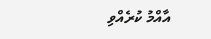އާއްމު ކުރެއްވި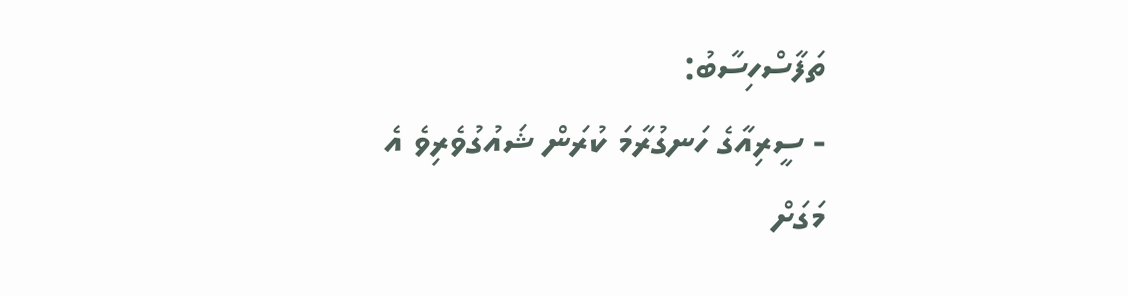ތަފާސްހިސާބު:
- ސީރިއާގެ ހަނގުރާމަ ކުރަން ޝައުގުވެރިވެ އެ މަގަށް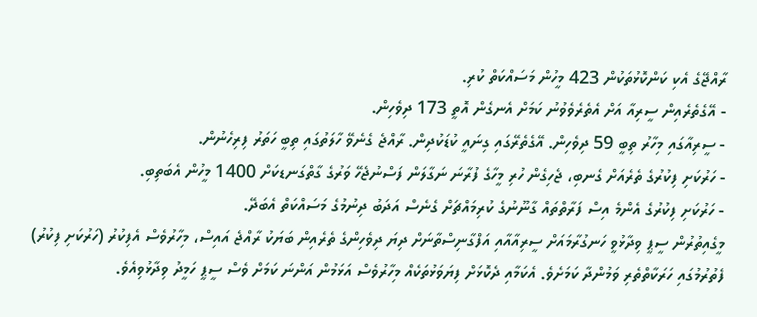ރާއްޖޭގެ އެކި ކަންކޮޅުތަކުން 423 މީހުން މަސައްކަތް ކުރި.
- އޭގެތެރެއިން ސީރިއާ އަށް އެތެރެވެވުނު ކަމަށް އެނގެން އޮތީ 173 ދިވެހިން.
- ސީރިއާގައި މިހާރު ތިބީ 59 ދިވެހިން. އޭގެތެރޭގައި ގިނައީ ކުޑަކުދިން. ރާއްޖެ ގެނެވޭ ހާލަތުގައި ތިބީ ހަތަރު ފިރިހެނުން.
- ހަރުކަށި ފިކުރުގެ ތެރެއަށް ގެނބި، ޖެހިގެން ހުރި މީހާގެ ފުރާނަ ނަގާލަން ފަސްނުޖެހޭ ވަރުގެ ގާތްގަނޑކަށް 1400 މީހުން އެބަތިބި.
- ހަރުކަށި ފިކުރުގެ އެންމެ އިސް ފަރާތްތައް ގާނޫނުގެ ކުރިމައްޗަށް ގެނެސް އަދަބު ދިނުމުގެ މަސައްކަތް އެބަދޭ.
މީގެއިތުރުން ސީޕީ ވިދާޅުވީ ހަނގުރާމައަށް ސީރިއާއާއި އަފްގާނިސްތާނަށް ދިޔަ ދިވެހިންގެ ތެރެއިން ބަޔަކު ރާއްޖެ އައިސް، މިހާރުވެސް އެފިކުރު (ހަރުކަށި ފިކުރު) ފެތުރުމުގައި ހަރަކާތްތެރި ވަމުންދާ ކަމަށެވެ. އެކަމާއި ދެކޮޅަށް ފިޔަވަޅުތަކެއް މިހާރުވެސް އަޅަމުން އަންނަ ކަމަށް ވެސް ސީޕީ ހަމީދު ވިދާޅުވިއެވެ.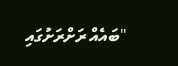"ބައެއް ރަށްރަށުގައި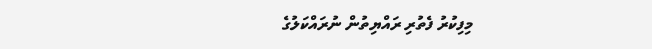މިފިކުރު ފެތުރި ރައްޔިތުން ނުރައްކަލުގެ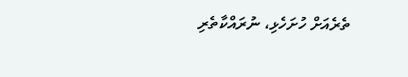ތެރެއަށް ހުށަހެޅި، ނުރައްކާތެރި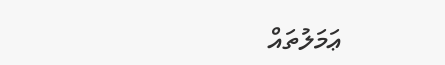ޢަމަލުތައް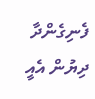ފެނިގެންދާ ދިޔުން އެއީ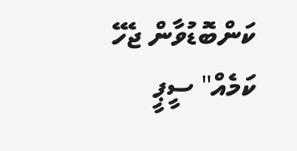ކަންބޮޑުވާން ޖެހޭ ކަމެއް" ސީޕީ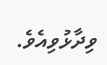ވިދާޅުވިއެވެ.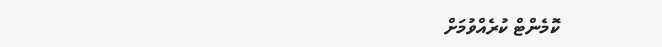ކޮމެންޓް ކުރެއްވުމަށް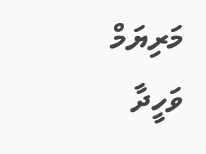މަރިޔަމް ވަހީދާ